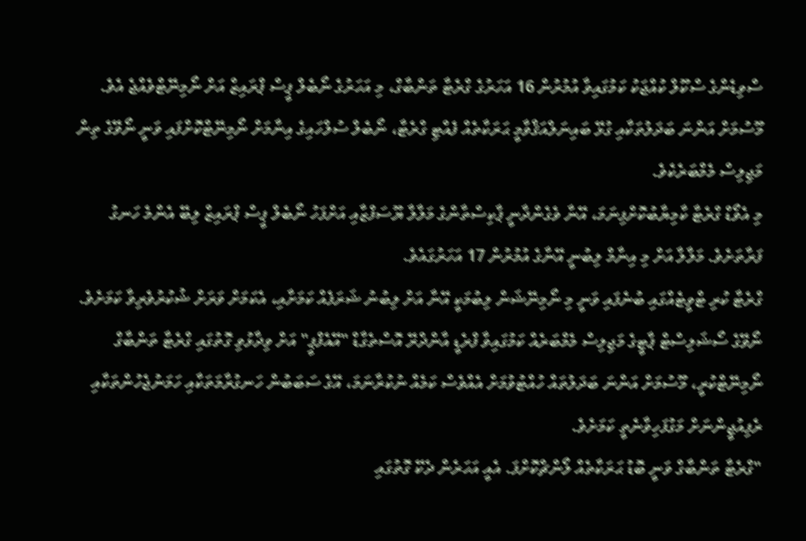ސްވިޑެންގެ ސްކޫލް ކުއްޖަކު ކަމުގައިވާ އުމުރުން 16 އަހަރުގެ ގްރެޓާ ތަންބާގް، މި އަހަރުގެ ނޯބެލް ޕީސް ޕްރައިޒް އަށް ނޯމިނޭޓްވެއްޖެ އެވެ.
މޫސުމަށް އަންނަ ބަދަލުތަކާއި ގުޅޭ ބައިނަލްއަޤްވާމީ ޙަރަކާތެއް ފެއްޓި ގްރެޓާ، ނޯބެލް ސުލްހައިގެ އިނާމަށް ނޯމިނޭޓްކޮށްފައި ވަނީ ނޯވޭގެ ތިން މަޖިލިސް މެމްބަރެކެވެ.
މި އެވޯޑް ގްރެޓާ ކާމިޔާބުކޮށްފިނަމަ، އޭނާ ވެގެންދާނީ ޕާކިސްތާންގެ މަލާލާ ޔޫސަފްޒާއި އަށްފަހު ނޯބެލް ޕީސް ޕްރައިޒް ލިބޭ އެންމެ ހަނގު ފަރާތަށެވެ. މަލާލާ އަށް މި އިނާމް ލިބުނީ އޭނާގެ އުމުރުން 17 އަހަރުގައެވެ.
ގްރެޓާ ކުރި ޓްވީޓެއްގައި ބުނެފައި ވަނީ މި ނޯމިނޭޝަން ލިބުމަކީ އޭނާ އަށް ލިބުނު ޝަރަފެއް ކަމަށާއި، އެކަމަށް ވަރަށް ޝުކުރުވެރިވާ ކަމަށެވެ.
ނޯވޭގެ ސޯޝަލިސްޓް ޕާޓީގެ މަޖިލިސް މެމްބަރެއް ކަމުގައިވާ ފްރެޑީ އާންދްރޭ އޮސްތެގާޑް "އޭއެފްޕީ" އަށް ވިދާޅުވި ގޮތުގައި ގްރެޓާ ތަންބާގް ނޯމިނޭޓްކުރީ، މޫސުމަށް އަންނަ ބަދަލުތައް ހުއްޓުވުމަށް އެއްވެސް ކަމެއް ނުކުރާނަމަ، އޭގެ ސަބަބުން ހަނގުރާމަތަކާއި ހަމަނުޖެހުންތަކާއި ރެފިއުޖީންނަށް މަގުފަހިވާނެތީ ކަމަށެވެ.
"ގްރެޓާ ތަންބާގް ވަނީ ބޮޑު ޙަރަކާތެއް ލޯންޗްކޮށްފަ. އެއީ އަހަރެން ދެކޭ ގޮތުގައި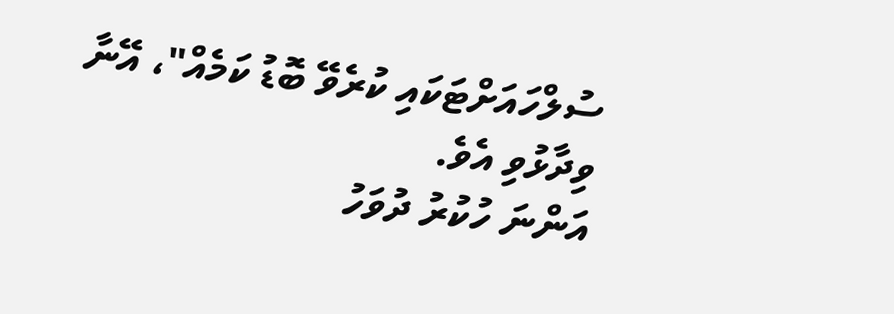ސުލްހައަށްޓަކައި ކުރެވޭ ބޮޑު ކަމެއް"، އޭނާ ވިދާޅުވި އެވެ.
އަންނަ ހުކުރު ދުވަހު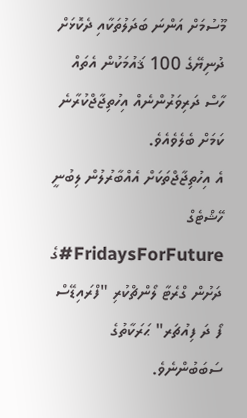މޫސުމަށް އަންނަ ބަދަލުތަކާއި ދެކޮޅަށް ދުނިޔޭގެ 100 ޤައުމަކުން އެތައް ހާސް ދަރިވަރުންނެއް އިހުތިޖާޖްކުރާނެ ކަމަށް ބެލެވެއެވެ.
އެ އިހުތިޖާޖްތަކަށް އެއްބާރުލުން ލިބުނީ ހޭޝްޓެގް FridaysForFuture#ގެ ދަށުން ގްރެޓާ ލޯންޗްކުރި "ފްރައިޑޭސް ފޯ ދަ ފިއުޗަރ" ޙަރަކާތުގެ ސަބަބުންނެވެ.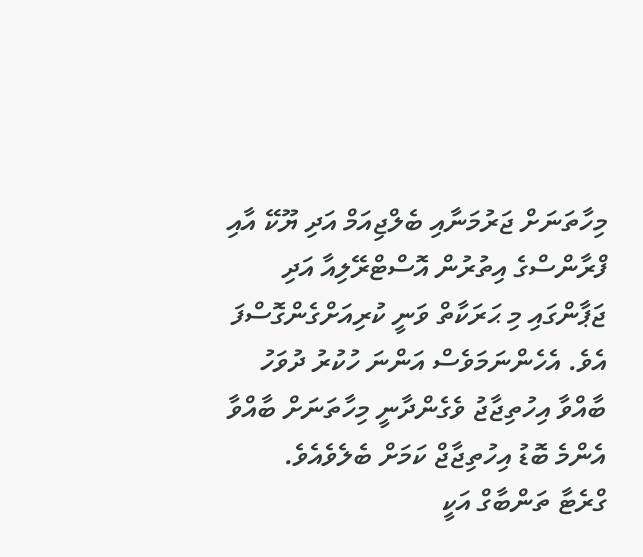މިހާތަނަށް ޖަރުމަނާއި ބެލްޖިއަމް އަދި ޔޫކޭ އާއި ފްރާންސްގެ އިތުރުން އޮސްޓްރޭލިއާ އަދި ޖަޕާންގައި މި ޙަރަކާތް ވަނީ ކުރިއަށްގެންގޮސްފަ އެވެ. އެހެންނަމަވެސް އަންނަ ހުކުރު ދުވަހު ބާއްވާ އިހުތިޖާޖު ވެގެންދާނީ މިހާތަނަށް ބާއްވާ އެންމެ ބޮޑު އިހުތިޖާޖް ކަމަށް ބެލެވެއެވެ.
ގްރެޓާ ތަންބާގް އަކީ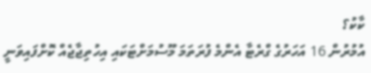ކާކު؟
އުމުރުން 16 އަހަރުގެ ގްރެޓާ އެންމެ ފުރަތަމަ މޫސުމަށްޓަކައި އިހުތިޖާޖެއް ކޮށްފައިވަނީ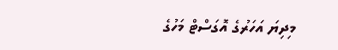މިދިޔަ އަހަރުގެ އޮގަސްޓް މަހުގެ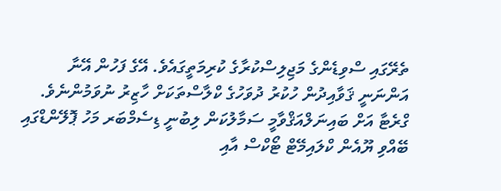ތެރޭގައި ސްވިޑެންގެ މަޖިލިސްކުރާގެ ކުރިމަތީގައެވެ. އޭގެ ފަހުން އޭނާ އަންނަނީ ޤަވާއިދުން ހުކުރު ދުވަހުގެ ކްލާސްތަކަށް ހާޒިރު ނުވަމުންނެވެ.
ގްރެޓާ އަށް ބައިނަލްއަޤްވާމީ ސަމާލުކަން ލިބުނީ ޑިސެމްބަރ މަހު ޕޮލޭންޑްގައި ބޭއްވި ޔޫއެން ކްލައިމޭޓް ޓޯކްސް އާއި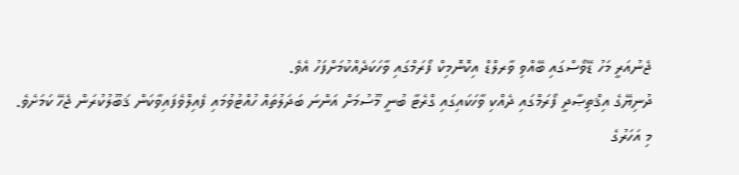ޖެނުއަރީ މަހު ޑޭވޯސްގައި ބޭއްވި ވާރލްޑް އިކޮނޮމިކް ފޯރަމްގައި ވާހަކަދެއްކުމަށްފަހު އެވެ.
ދުނިޔޭގެ އިޤްތިޞާދީ ފޯރަމްގައި ދެއްކި ވާހަކައިގައި ގްރެޓާ ބުނީ މޫސުމަށް އަންނަ ބަދަލުތައް ހުއްޓުވުމައި ފެއިލްވެފައިވާކަން ޤަބޫލުކުރަން ޖެހޭ ކަމަށެވެ.
މި އަހަރުގެ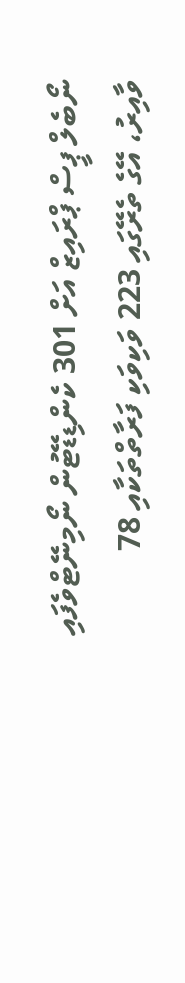ނޯބެލް ޕީސް ޕްރައިޒް އަށް 301 ކެންޑިޑޭޓުން ނޯމިނޭޓްވެފައި ވާއިރު، އޭގެ ތެރޭގައި 223 ވަކިވަކި ފަރާތްތަކާއި 78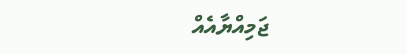ޖަމިއްޔާއެއް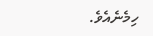ހިމެނެއެވެ.